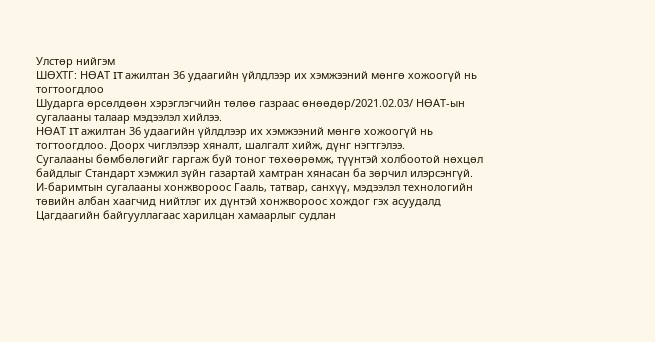Улстөр нийгэм
ШӨХТГ: НӨАТ IT ажилтан 36 удаагийн үйлдлээр их хэмжээний мөнгө хожоогүй нь тогтоогдлоо
Шударга өрсөлдөөн хэрэглэгчийн төлөө газраас өнөөдөр/2021.02.03/ НӨАТ-ын сугалааны талаар мэдээлэл хийлээ.
НӨАТ IT ажилтан 36 удаагийн үйлдлээр их хэмжээний мөнгө хожоогүй нь тогтоогдлоо. Доорх чиглэлээр хяналт, шалгалт хийж, дүнг нэгтгэлээ.
Сугалааны бөмбөлөгийг гаргаж буй тоног төхөөрөмж, түүнтэй холбоотой нөхцөл байдлыг Стандарт хэмжил зүйн газартай хамтран хянасан ба зөрчил илэрсэнгүй.
И-баримтын сугалааны хонжвороос Гааль, татвар, санхүү, мэдээлэл технологийн төвийн албан хаагчид нийтлэг их дүнтэй хонжвороос хождог гэх асуудалд Цагдаагийн байгууллагаас харилцан хамаарлыг судлан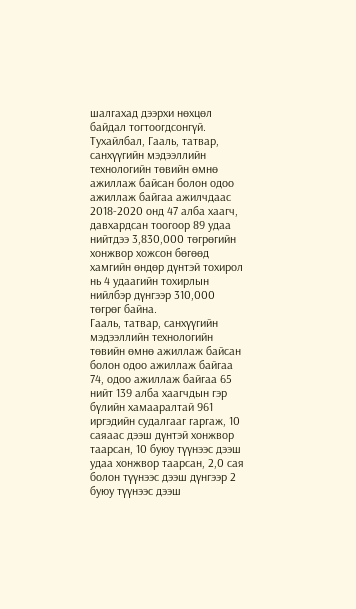шалгахад дээрхи нөхцөл байдал тогтоогдсонгүй. Тухайлбал, Гааль, татвар, санхүүгийн мэдээллийн технологийн төвийн өмнө ажиллаж байсан болон одоо ажиллаж байгаа ажилчдаас 2018-2020 онд 47 алба хаагч, давхардсан тоогоор 89 удаа нийтдээ 3,830,000 төгрөгийн хонжвор хожсон бөгөөд хамгийн өндөр дүнтэй тохирол нь 4 удаагийн тохирлын нийлбэр дүнгээр 310,000 төгрөг байна.
Гааль, татвар, санхүүгийн мэдээллийн технологийн төвийн өмнө ажиллаж байсан болон одоо ажиллаж байгаа 74, одоо ажиллаж байгаа 65 нийт 139 алба хаагчдын гэр бүлийн хамааралтай 961 иргэдийн судалгааг гаргаж, 10 саяаас дээш дүнтэй хонжвор таарсан, 10 буюу түүнээс дээш удаа хонжвор таарсан, 2,0 сая болон түүнээс дээш дүнгээр 2 буюу түүнээс дээш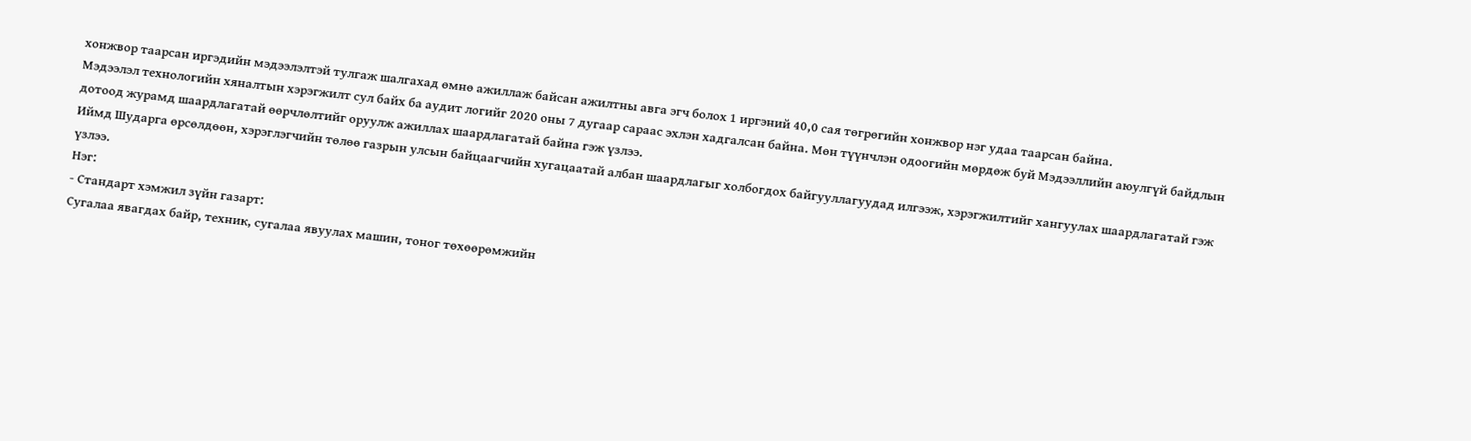хонжвор таарсан иргэдийн мэдээлэлтэй тулгаж шалгахад өмнө ажиллаж байсан ажилтны авга эгч болох 1 иргэний 40,0 сая төгрөгийн хонжвор нэг удаа таарсан байна.
Мэдээлэл технологийн хяналтын хэрэгжилт сул байх ба аудит логийг 2020 оны 7 дугаар сараас эхлэн хадгалсан байна. Мөн түүнчлэн одоогийн мөрдөж буй Мэдээллийн аюулгүй байдлын дотоод журамд шаардлагатай өөрчлөлтийг оруулж ажиллах шаардлагатай байна гэж үзлээ.
Иймд Шударга өрсөлдөөн, хэрэглэгчийн төлөө газрын улсын байцаагчийн хугацаатай албан шаардлагыг холбогдох байгууллагуудад илгээж, хэрэгжилтийг хангуулах шаардлагатай гэж үзлээ.
Нэг:
- Стандарт хэмжил зүйн газарт:
Сугалаа явагдах байр, техник, сугалаа явуулах машин, тоног төхөөрөмжийн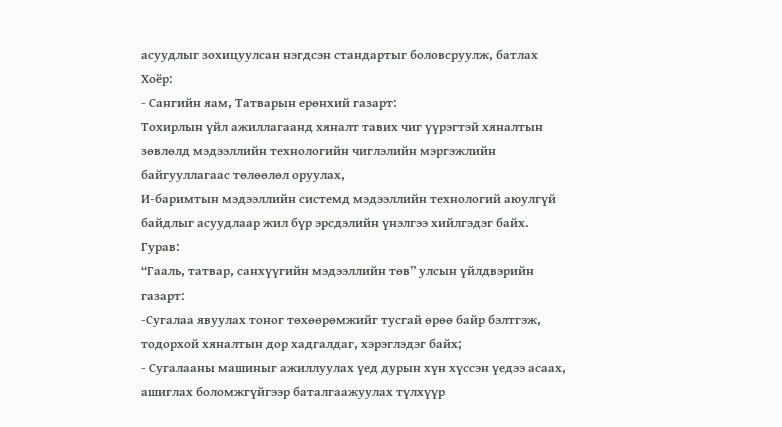асуудлыг зохицуулсан нэгдсэн стандартыг боловсруулж, батлах
Хоёр:
- Сангийн яам, Татварын ерөнхий газарт:
Тохирлын үйл ажиллагаанд хяналт тавих чиг үүрэгтэй хяналтын зөвлөлд мэдээллийн технологийн чиглэлийн мэргэжлийн байгууллагаас төлөөлөл оруулах,
И-баримтын мэдээллийн системд мэдээллийн технологий аюулгүй байдлыг асуудлаар жил бүр эрсдэлийн үнэлгээ хийлгэдэг байх.
Гурав:
“Гааль, татвар, санхүүгийн мэдээллийн төв” улсын үйлдвэрийн газарт:
-Сугалаа явуулах тоног төхөөрөмжийг тусгай өрөө байр бэлтгэж, тодорхой хяналтын дор хадгалдаг, хэрэглэдэг байх;
- Сугалааны машиныг ажиллуулах үед дурын хүн хүссэн үедээ асаах, ашиглах боломжгүйгээр баталгаажуулах түлхүүр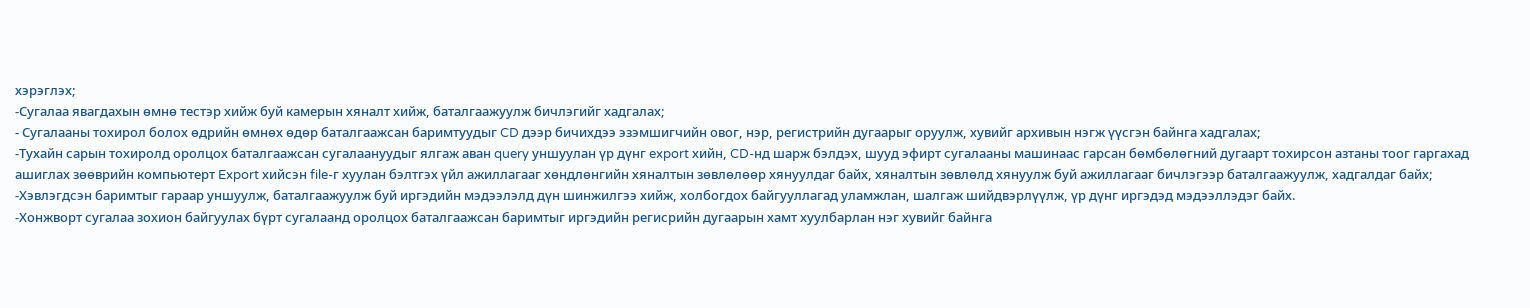хэрэглэх;
-Сугалаа явагдахын өмнө тестэр хийж буй камерын хяналт хийж, баталгаажуулж бичлэгийг хадгалах;
- Сугалааны тохирол болох өдрийн өмнөх өдөр баталгаажсан баримтуудыг CD дээр бичихдээ эзэмшигчийн овог, нэр, регистрийн дугаарыг оруулж, хувийг архивын нэгж үүсгэн байнга хадгалах;
-Тухайн сарын тохиролд оролцох баталгаажсан сугалаануудыг ялгаж аван query уншуулан үр дүнг export хийн, CD-нд шарж бэлдэх, шууд эфирт сугалааны машинаас гарсан бөмбөлөгний дугаарт тохирсон азтаны тоог гаргахад ашиглах зөөврийн компьютерт Export хийсэн file-г хуулан бэлтгэх үйл ажиллагааг хөндлөнгийн хяналтын зөвлөлөөр хянуулдаг байх, хяналтын зөвлөлд хянуулж буй ажиллагааг бичлэгээр баталгаажуулж, хадгалдаг байх;
-Хэвлэгдсэн баримтыг гараар уншуулж, баталгаажуулж буй иргэдийн мэдээлэлд дүн шинжилгээ хийж, холбогдох байгууллагад уламжлан, шалгаж шийдвэрлүүлж, үр дүнг иргэдэд мэдээллэдэг байх.
-Хонжворт сугалаа зохион байгуулах бүрт сугалаанд оролцох баталгаажсан баримтыг иргэдийн регисрийн дугаарын хамт хуулбарлан нэг хувийг байнга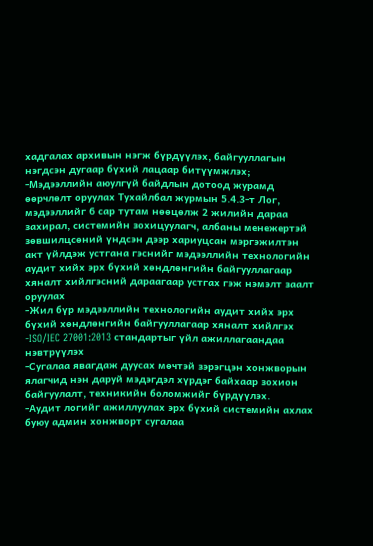хадгалах архивын нэгж бүрдүүлэх, байгууллагын нэгдсэн дугаар бүхий лацаар битүүмжлэх;
-Мэдээллийн аюулгүй байдлын дотоод журамд өөрчлөлт оруулах Тухайлбал журмын 5.4.3-т Лог, мэдээллийг 6 сар тутам нөөцөлж 2 жилийн дараа захирал, системийн зохицуулагч, албаны менежертэй зөвшилцсөний үндсэн дээр хариуцсан мэргэжилтэн акт үйлдэж устгана гэснийг мэдээллийн технологийн аудит хийх эрх бүхий хөндлөнгийн байгууллагаар хяналт хийлгэсний дараагаар устгах гэж нэмэлт заалт оруулах
-Жил бүр мэдээллийн технологийн аудит хийх эрх бүхий хөндлөнгийн байгууллагаар хяналт хийлгэх
-ISO/IEC 27001:2013 стандартыг үйл ажиллагаандаа нэвтрүүлэх
-Сугалаа явагдаж дуусах мөчтэй зэрэгцэн хонжворын ялагчид нэн даруй мэдэгдэл хүрдэг байхаар зохион байгуулалт, техникийн боломжийг бүрдүүлэх.
-Аудит логийг ажиллуулах эрх бүхий системийн ахлах буюу админ хонжворт сугалаа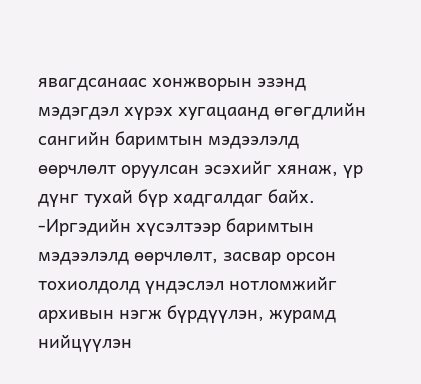явагдсанаас хонжворын эзэнд мэдэгдэл хүрэх хугацаанд өгөгдлийн сангийн баримтын мэдээлэлд өөрчлөлт оруулсан эсэхийг хянаж, үр дүнг тухай бүр хадгалдаг байх.
-Иргэдийн хүсэлтээр баримтын мэдээлэлд өөрчлөлт, засвар орсон тохиолдолд үндэслэл нотломжийг архивын нэгж бүрдүүлэн, журамд нийцүүлэн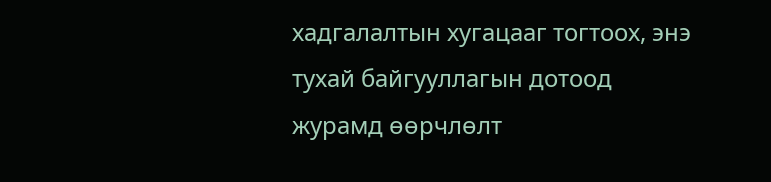хадгалалтын хугацааг тогтоох, энэ тухай байгууллагын дотоод журамд өөрчлөлт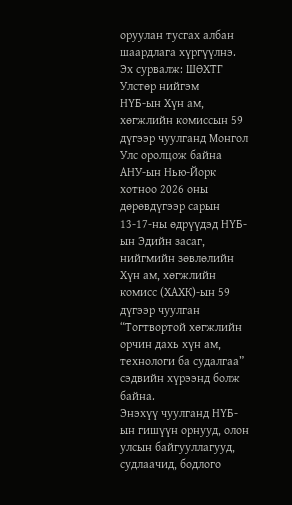оруулан тусгах албан шаардлага хүргүүлнэ.
Эх сурвалж: ШӨХТГ
Улстөр нийгэм
НҮБ-ын Хүн ам, хөгжлийн комиссын 59 дүгээр чуулганд Монгол Улс оролцож байна
АНУ-ын Нью-Йорк хотноо 2026 оны дөрөвдүгээр сарын 13-17-ны өдрүүдэд НҮБ-ын Эдийн засаг, нийгмийн зөвлөлийн Хүн ам, хөгжлийн комисс (ХАХК)-ын 59 дүгээр чуулган “Тогтвортой хөгжлийн орчин дахь хүн ам, технологи ба судалгаа” сэдвийн хүрээнд болж байна.
Энэхүү чуулганд НҮБ-ын гишүүн орнууд, олон улсын байгууллагууд, судлаачид, бодлого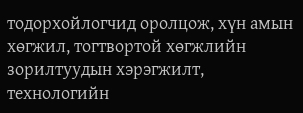тодорхойлогчид оролцож, хүн амын хөгжил, тогтвортой хөгжлийн зорилтуудын хэрэгжилт, технологийн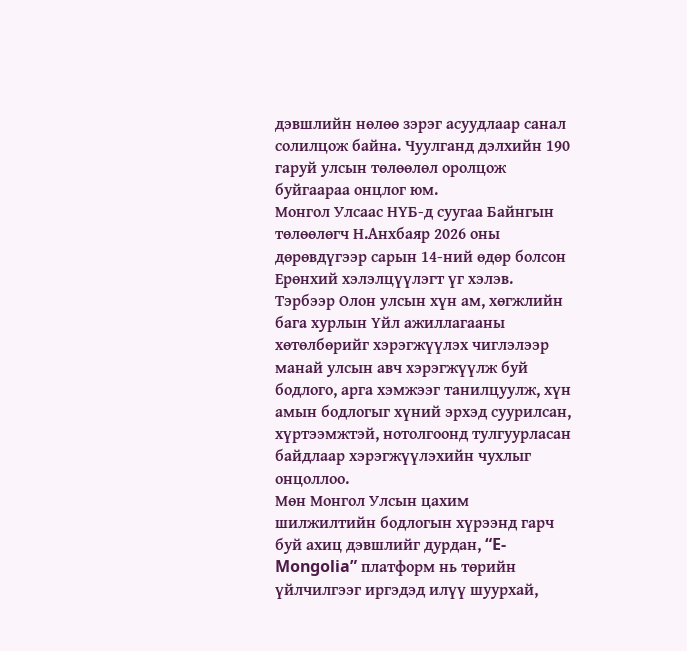дэвшлийн нөлөө зэрэг асуудлаар санал солилцож байна. Чуулганд дэлхийн 190 гаруй улсын төлөөлөл оролцож буйгаараа онцлог юм.
Монгол Улсаас НҮБ-д суугаа Байнгын төлөөлөгч Н.Анхбаяр 2026 оны дөрөвдүгээр сарын 14-ний өдөр болсон Ерөнхий хэлэлцүүлэгт үг хэлэв. Тэрбээр Олон улсын хүн ам, хөгжлийн бага хурлын Үйл ажиллагааны хөтөлбөрийг хэрэгжүүлэх чиглэлээр манай улсын авч хэрэгжүүлж буй бодлого, арга хэмжээг танилцуулж, хүн амын бодлогыг хүний эрхэд суурилсан, хүртээмжтэй, нотолгоонд тулгуурласан байдлаар хэрэгжүүлэхийн чухлыг онцоллоо.
Мөн Монгол Улсын цахим шилжилтийн бодлогын хүрээнд гарч буй ахиц дэвшлийг дурдан, “E-Mongolia” платформ нь төрийн үйлчилгээг иргэдэд илүү шуурхай,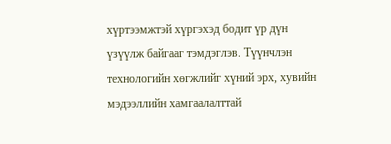хүртээмжтэй хүргэхэд бодит үр дүн үзүүлж байгааг тэмдэглэв. Түүнчлэн технологийн хөгжлийг хүний эрх, хувийн мэдээллийн хамгаалалттай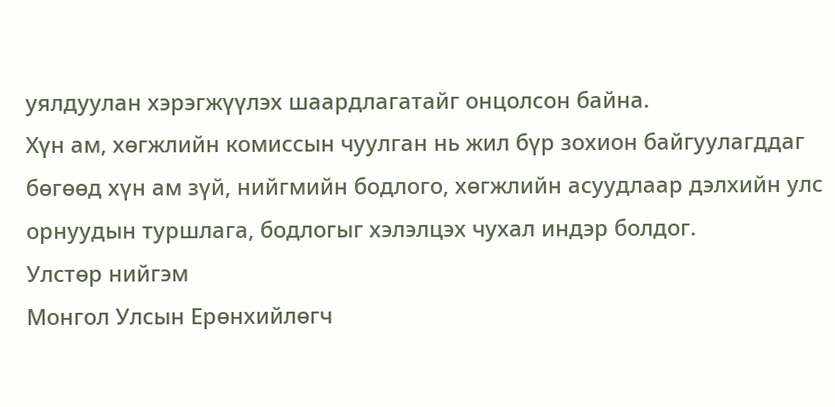уялдуулан хэрэгжүүлэх шаардлагатайг онцолсон байна.
Хүн ам, хөгжлийн комиссын чуулган нь жил бүр зохион байгуулагддаг бөгөөд хүн ам зүй, нийгмийн бодлого, хөгжлийн асуудлаар дэлхийн улс орнуудын туршлага, бодлогыг хэлэлцэх чухал индэр болдог.
Улстөр нийгэм
Монгол Улсын Ерөнхийлөгч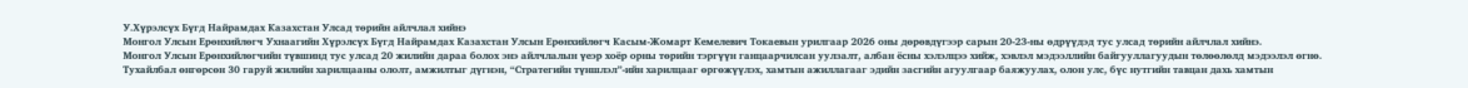У.Хүрэлсүх Бүгд Найрамдах Казахстан Улсад төрийн айлчлал хийнэ
Монгол Улсын Ерөнхийлөгч Ухнаагийн Хүрэлсүх Бүгд Найрамдах Казахстан Улсын Ерөнхийлөгч Касым-Жомарт Кемелевич Токаевын урилгаар 2026 оны дөрөвдүгээр сарын 20-23-ны өдрүүдэд тус улсад төрийн айлчлал хийнэ.
Монгол Улсын Ерөнхийлөгчийн түвшинд тус улсад 20 жилийн дараа болох энэ айлчлалын үеэр хоёр орны төрийн тэргүүн ганцаарчилсан уулзалт, албан ёсны хэлэлцээ хийж, хэвлэл мэдээллийн байгууллагуудын төлөөлөлд мэдээлэл өгнө.
Тухайлбал өнгөрсөн 30 гаруй жилийн харилцааны ололт, амжилтыг дүгнэн, “Стратегийн түншлэл”-ийн харилцааг өргөжүүлэх, хамтын ажиллагааг эдийн засгийн агуулгаар баяжуулах, олон улс, бүс нутгийн тавцан дахь хамтын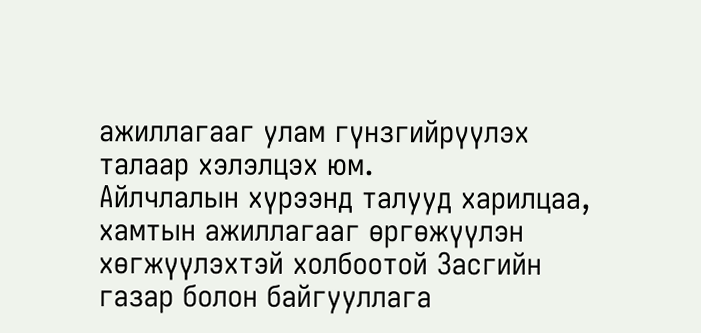ажиллагааг улам гүнзгийрүүлэх талаар хэлэлцэх юм.
Айлчлалын хүрээнд талууд харилцаа, хамтын ажиллагааг өргөжүүлэн хөгжүүлэхтэй холбоотой Засгийн газар болон байгууллага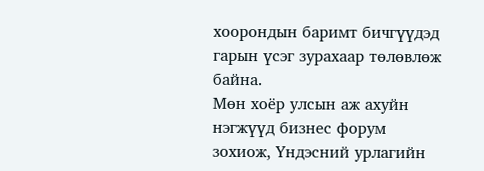хоорондын баримт бичгүүдэд гарын үсэг зурахаар төлөвлөж байна.
Мөн хоёр улсын аж ахуйн нэгжүүд бизнес форум зохиож, Үндэсний урлагийн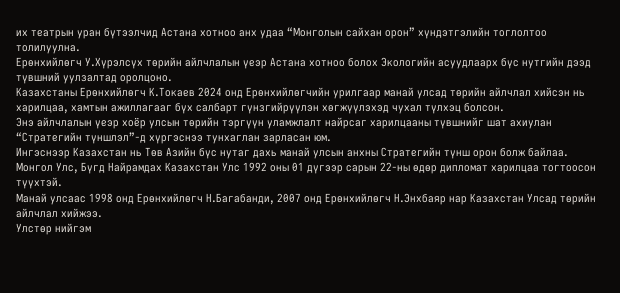их театрын уран бүтээлчид Астана хотноо анх удаа “Монголын сайхан орон” хүндэтгэлийн тоглолтоо толилуулна.
Ерөнхийлөгч У.Хүрэлсүх төрийн айлчлалын үеэр Астана хотноо болох Экологийн асуудлаарх бүс нутгийн дээд түвшний уулзалтад оролцоно.
Казахстаны Ерөнхийлөгч К.Токаев 2024 онд Ерөнхийлөгчийн урилгаар манай улсад төрийн айлчлал хийсэн нь харилцаа, хамтын ажиллагааг бүх салбарт гүнзгийрүүлэн хөгжүүлэхэд чухал түлхэц болсон.
Энэ айлчлалын үеэр хоёр улсын төрийн тэргүүн уламжлалт найрсаг харилцааны түвшнийг шат ахиулан “Стратегийн түншлэл”-д хүргэснээ тунхаглан зарласан юм.
Ингэснээр Казахстан нь Төв Азийн бүс нутаг дахь манай улсын анхны Стратегийн түнш орон болж байлаа.
Монгол Улс, Бүгд Найрамдах Казахстан Улс 1992 оны 01 дүгээр сарын 22-ны өдөр дипломат харилцаа тогтоосон түүхтэй.
Манай улсаас 1998 онд Ерөнхийлөгч Н.Багабанди, 2007 онд Ерөнхийлөгч Н.Энхбаяр нар Казахстан Улсад төрийн айлчлал хийжээ.
Улстөр нийгэм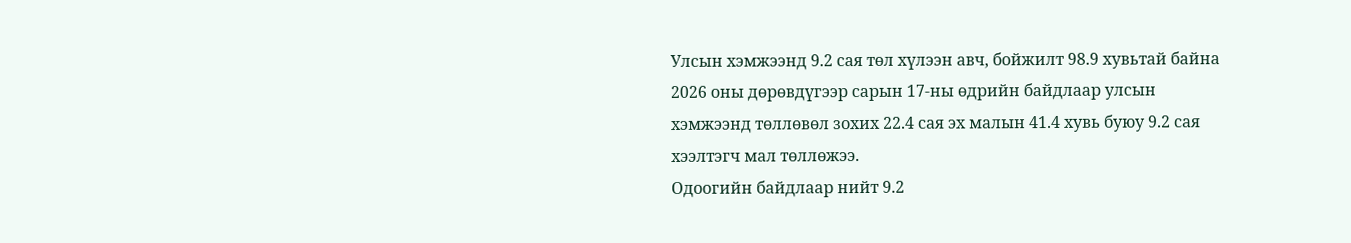Улсын хэмжээнд 9.2 сая төл хүлээн авч, бойжилт 98.9 хувьтай байна
2026 оны дөрөвдүгээр сарын 17-ны өдрийн байдлаар улсын хэмжээнд төллөвөл зохих 22.4 сая эх малын 41.4 хувь буюу 9.2 сая хээлтэгч мал төллөжээ.
Одоогийн байдлаар нийт 9.2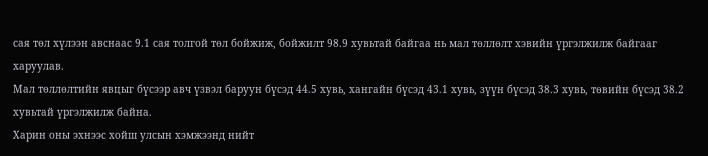сая төл хүлээн авснаас 9.1 сая толгой төл бойжиж, бойжилт 98.9 хувьтай байгаа нь мал төллөлт хэвийн үргэлжилж байгааг харуулав.
Мал төллөлтийн явцыг бүсээр авч үзвэл баруун бүсэд 44.5 хувь, хангайн бүсэд 43.1 хувь, зүүн бүсэд 38.3 хувь, төвийн бүсэд 38.2 хувьтай үргэлжилж байна.
Харин оны эхнээс хойш улсын хэмжээнд нийт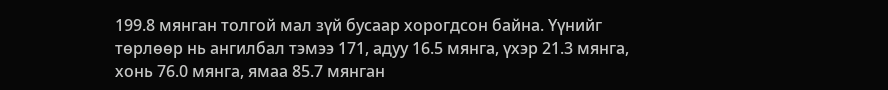199.8 мянган толгой мал зүй бусаар хорогдсон байна. Үүнийг төрлөөр нь ангилбал тэмээ 171, адуу 16.5 мянга, үхэр 21.3 мянга, хонь 76.0 мянга, ямаа 85.7 мянган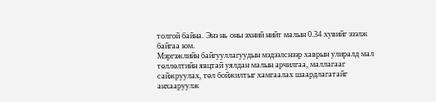толгой байна. Энэ нь оны эхний нийт малын 0.34 хувийг эзэлж байгаа юм.
Мэргэжлийн байгууллагуудын мэдээлснээр хаврын улиралд мал төллөлтийн явцтай уялдан малын арчилгаа, маллагааг сайжруулах, төл бойжилтыг хамгаалах шаардлагатайг анхааруулж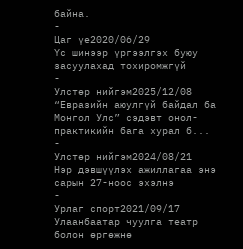байна.
-
Цаг үе2020/06/29
Үс шинээр үргээлгэх буюу засуулахад тохиромжгүй
-
Улстөр нийгэм2025/12/08
“Евразийн аюулгүй байдал ба Монгол Улс” сэдэвт онол- практикийн бага хурал б...
-
Улстөр нийгэм2024/08/21
Нэр дэвшүүлэх ажиллагаа энэ сарын 27-ноос эхэлнэ
-
Урлаг спорт2021/09/17
Улаанбаатар чуулга театр болон өргөжнө